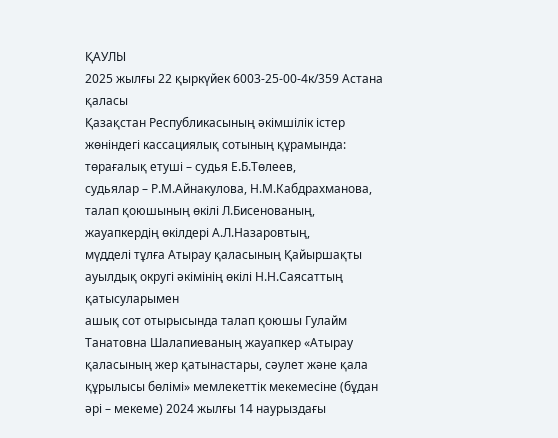ҚАУЛЫ
2025 жылғы 22 қыркүйек 6003-25-00-4к/359 Астана қаласы
Қазақстан Республикасының әкімшілік істер жөніндегі кассациялық сотының құрамында:
төрағалық етуші – судья Е.Б.Төлеев,
судьялар – Р.М.Айнакулова, Н.М.Кабдрахманова,
талап қоюшының өкілі Л.Бисенованың,
жауапкердің өкілдері А.Л.Назаровтың,
мүдделі тұлға Атырау қаласының Қайыршақты ауылдық округі әкімінің өкілі Н.Н.Саясаттың қатысуларымен
ашық сот отырысында талап қоюшы Гулайм Танатовна Шалапиеваның жауапкер «Атырау қаласының жер қатынастары, сәулет және қала құрылысы бөлімі» мемлекеттік мекемесіне (бұдан әрі – мекеме) 2024 жылғы 14 наурыздағы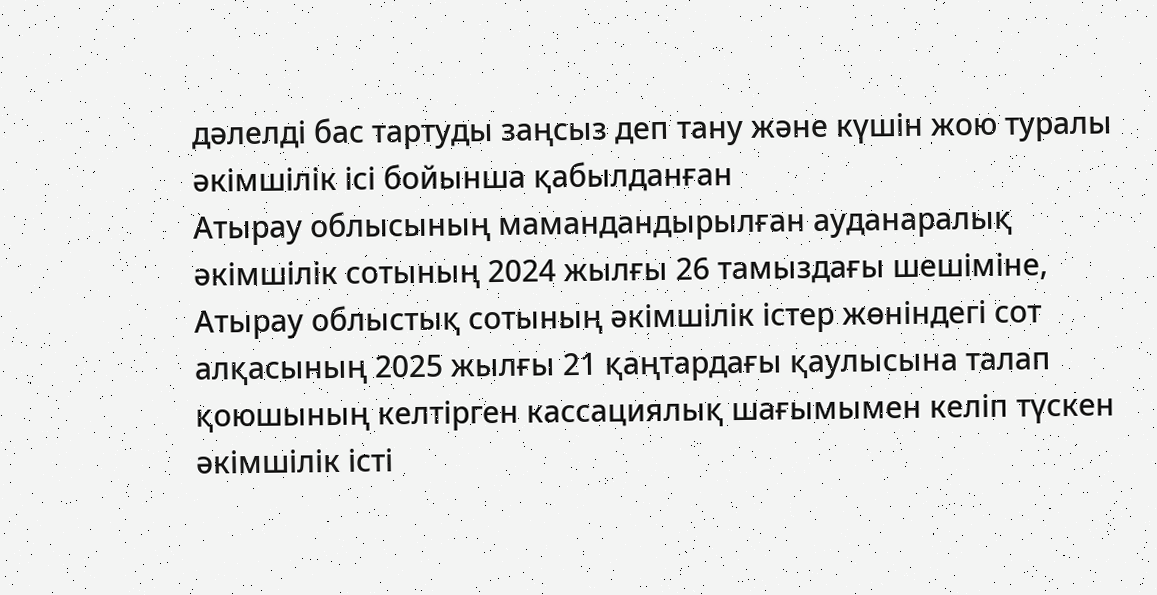дәлелді бас тартуды заңсыз деп тану және күшін жою туралы әкімшілік ісі бойынша қабылданған
Атырау облысының мамандандырылған ауданаралық әкімшілік сотының 2024 жылғы 26 тамыздағы шешіміне, Атырау облыстық сотының әкімшілік істер жөніндегі сот алқасының 2025 жылғы 21 қаңтардағы қаулысына талап қоюшының келтірген кассациялық шағымымен келіп түскен әкімшілік істі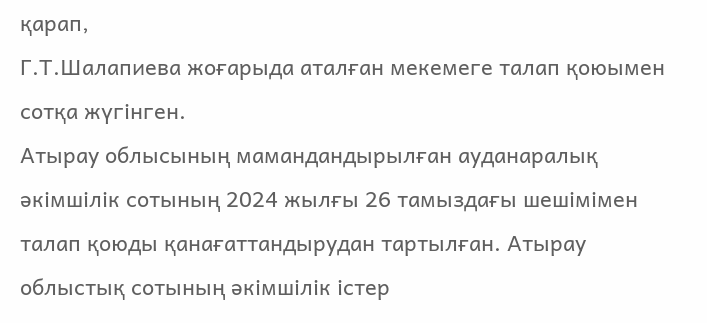қарап,
Г.Т.Шалапиева жоғарыда аталған мекемеге талап қоюымен сотқа жүгінген.
Атырау облысының мамандандырылған ауданаралық әкімшілік сотының 2024 жылғы 26 тамыздағы шешімімен талап қоюды қанағаттандырудан тартылған. Атырау облыстық сотының әкімшілік істер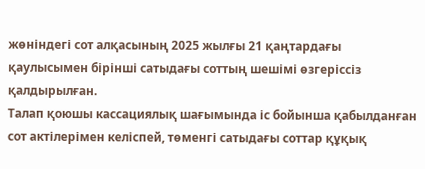жөніндегі сот алқасының 2025 жылғы 21 қаңтардағы қаулысымен бірінші сатыдағы соттың шешімі өзгеріссіз қалдырылған.
Талап қоюшы кассациялық шағымында іс бойынша қабылданған сот актілерімен келіспей, төменгі сатыдағы соттар құқық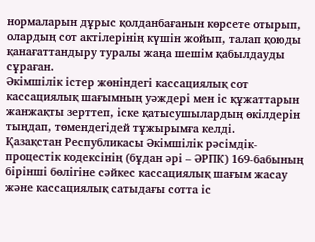нормаларын дұрыс қолданбағанын көрсете отырып, олардың сот актілерінің күшін жойып, талап қоюды қанағаттандыру туралы жаңа шешім қабылдауды сұраған.
Әкімшілік істер жөніндегі кассациялық сот кассациялық шағымның уәждері мен іс құжаттарын жанжақты зерттеп, іске қатысушылардың өкілдерін тыңдап, төмендегідей тұжырымға келді.
Қазақстан Республикасы Әкімшілік рәсімдік-процестік кодексінің (бұдан әрі – ӘРПК) 169-бабының бірінші бөлігіне сәйкес кассациялық шағым жасау және кассациялық сатыдағы сотта іс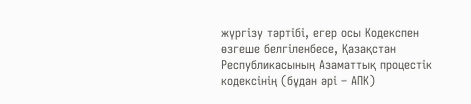жүргізу тәртібі, егер осы Кодекспен өзгеше белгіленбесе, Қазақстан Республикасының Азаматтық процестік кодексінің (бұдан әрі – АПК)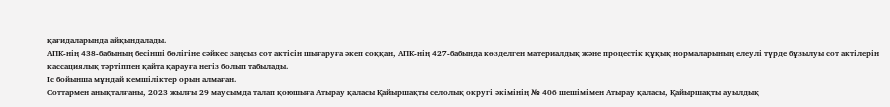қағидаларында айқындалады.
АПК-нің 438-бабының бесінші бөлігіне сәйкес заңсыз сот актiсiн шығаруға әкеп соққан, АПК-нің 427-бабында көзделген материалдық және процестік құқық нормаларының елеулi түрде бұзылуы сот актілерін кассациялық тәртіппен қайта қарауға негiз болып табылады.
Іс бойынша мұндай кемшіліктер орын алмаған.
Соттармен анықталғаны, 2023 жылғы 29 маусымда талап қоюшыға Атырау қаласы Қайыршақты селолық округі әкімінің № 406 шешімімен Атырау қаласы, Қайыршақты ауылдық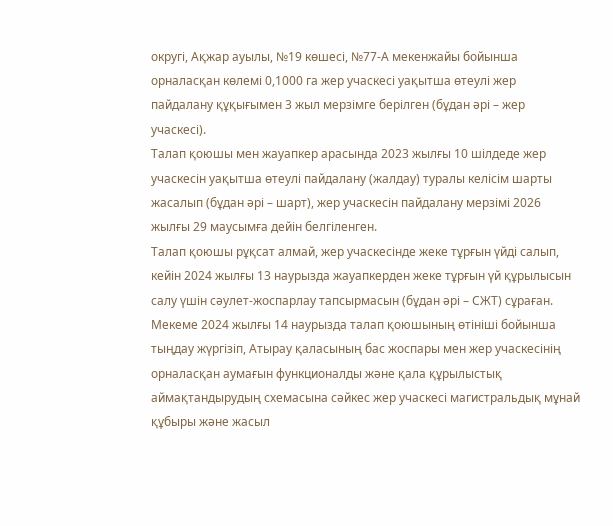округі, Ақжар ауылы, №19 көшесі, №77-А мекенжайы бойынша орналасқан көлемі 0,1000 га жер учаскесі уақытша өтеулі жер пайдалану құқығымен 3 жыл мерзімге берілген (бұдан әрі – жер учаскесі).
Талап қоюшы мен жауапкер арасында 2023 жылғы 10 шілдеде жер учаскесін уақытша өтеулі пайдалану (жалдау) туралы келісім шарты жасалып (бұдан әрі – шарт), жер учаскесін пайдалану мерзімі 2026 жылғы 29 маусымға дейін белгіленген.
Талап қоюшы рұқсат алмай, жер учаскесінде жеке тұрғын үйді салып, кейін 2024 жылғы 13 наурызда жауапкерден жеке тұрғын үй құрылысын салу үшін сәулет-жоспарлау тапсырмасын (бұдан әрі – СЖТ) сұраған. Мекеме 2024 жылғы 14 наурызда талап қоюшының өтініші бойынша тыңдау жүргізіп, Атырау қаласының бас жоспары мен жер учаскесінің орналасқан аумағын функционалды және қала құрылыстық аймақтандырудың схемасына сәйкес жер учаскесі магистральдық мұнай құбыры және жасыл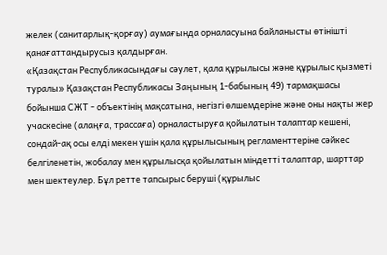желек (санитарлық-қорғау) аумағында орналасуына байланысты өтінішті қанағаттандырусыз қалдырған.
«Қазақстан Республикасындағы сәулет, қала құрылысы және құрылыс қызметі туралы» Қазақстан Республикасы Заңының 1-бабының 49) тармақшасы бойынша СЖТ - объектiнiң мақсатына, негiзгi өлшемдерiне және оны нақты жер учаскесiне (алаңға, трассаға) орналастыруға қойылатын талаптар кешенi, сондай-ақ осы елдi мекен үшiн қала құрылысының регламенттерiне сәйкес белгiленетiн, жобалау мен құрылысқа қойылатын мiндеттi талаптар, шарттар мен шектеулер. Бұл ретте тапсырыс беруші (құрылыс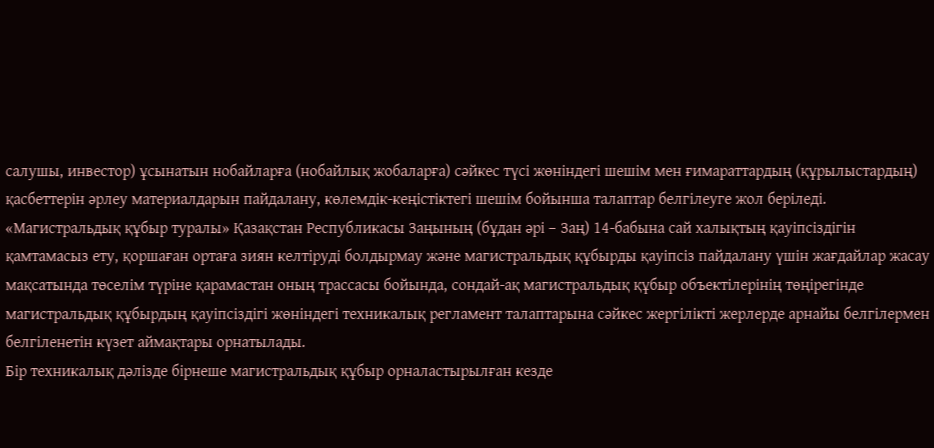салушы, инвестор) ұсынатын нобайларға (нобайлық жобаларға) сәйкес түсi жөнiндегi шешiм мен ғимараттардың (құрылыстардың) қасбеттерiн әрлеу материалдарын пайдалану, көлемдiк-кеңiстiктегi шешiм бойынша талаптар белгiлеуге жол берiледi.
«Магистральдық құбыр туралы» Қазақстан Республикасы Заңының (бұдан әрі – Заң) 14-бабына сай халықтың қауіпсіздігін қамтамасыз ету, қоршаған ортаға зиян келтіруді болдырмау және магистральдық құбырды қауіпсіз пайдалану үшін жағдайлар жасау мақсатында төселім түріне қарамастан оның трассасы бойында, сондай-ақ магистральдық құбыр объектілерінің төңірегінде магистральдық құбырдың қауіпсіздігі жөніндегі техникалық регламент талаптарына сәйкес жергілікті жерлерде арнайы белгілермен белгіленетін күзет аймақтары орнатылады.
Бір техникалық дәлізде бірнеше магистральдық құбыр орналастырылған кезде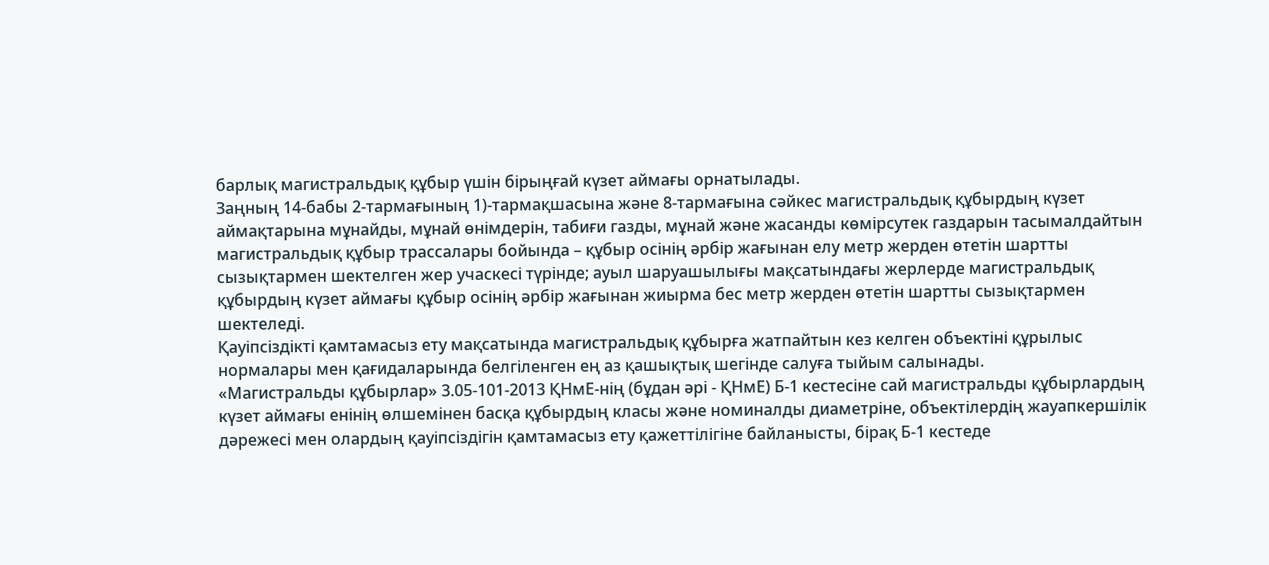барлық магистральдық құбыр үшін бірыңғай күзет аймағы орнатылады.
Заңның 14-бабы 2-тармағының 1)-тармақшасына және 8-тармағына сәйкес магистральдық құбырдың күзет аймақтарына мұнайды, мұнай өнімдерін, табиғи газды, мұнай және жасанды көмірсутек газдарын тасымалдайтын магистральдық құбыр трассалары бойында – құбыр осінің әрбір жағынан елу метр жерден өтетін шартты сызықтармен шектелген жер учаскесі түрінде; ауыл шаруашылығы мақсатындағы жерлерде магистральдық құбырдың күзет аймағы құбыр осінің әрбір жағынан жиырма бес метр жерден өтетін шартты сызықтармен шектеледі.
Қауіпсіздікті қамтамасыз ету мақсатында магистральдық құбырға жатпайтын кез келген объектіні құрылыс нормалары мен қағидаларында белгіленген ең аз қашықтық шегінде салуға тыйым салынады.
«Магистральды құбырлар» 3.05-101-2013 ҚНмЕ-нің (бұдан әрі - ҚНмЕ) Б-1 кестесіне сай магистральды құбырлардың күзет аймағы енінің өлшемінен басқа құбырдың класы және номиналды диаметріне, объектілердің жауапкершілік дәрежесі мен олардың қауіпсіздігін қамтамасыз ету қажеттілігіне байланысты, бірақ Б-1 кестеде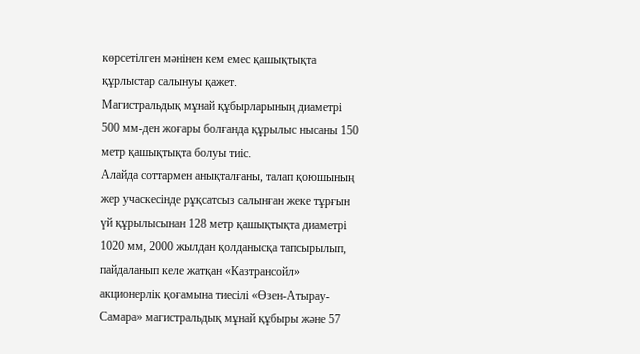көрсетілген мәнінен кем емес қашықтықта құрлыстар салынуы қажет.
Магистральдық мұнай құбырларының диаметрі 500 мм-ден жоғары болғанда құрылыс нысаны 150 метр қашықтықта болуы тиіс.
Алайда соттармен анықталғаны, талап қоюшының жер учаскесінде рұқсатсыз салынған жеке тұрғын үй құрылысынан 128 метр қашықтықта диаметрі 1020 мм, 2000 жылдан қолданысқа тапсырылып, пайдаланып келе жатқан «Казтрансойл» акционерлік қоғамына тиесілі «Өзен-Атырау-Самара» магистральдық мұнай құбыры және 57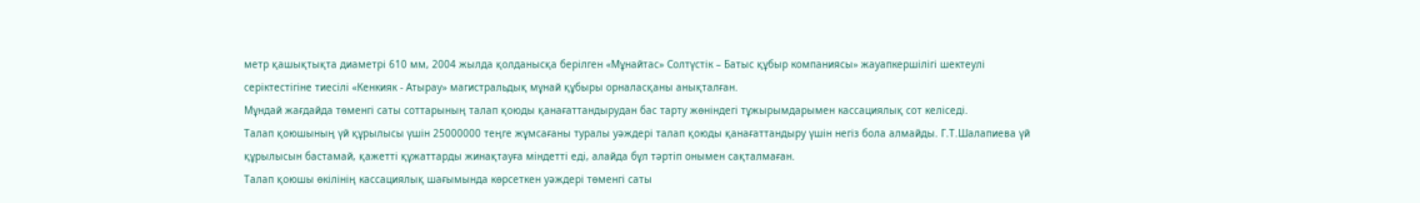метр қашықтықта диаметрі 610 мм, 2004 жылда қолданысқа берілген «Мұнайтас» Солтүстік – Батыс құбыр компаниясы» жауапкершілігі шектеулі серіктестігіне тиесілі «Кенкияк - Атырау» магистральдық мұнай құбыры орналасқаны анықталған.
Мұндай жағдайда төменгі саты соттарының талап қоюды қанағаттандырудан бас тарту жөніндегі тұжырымдарымен кассациялық сот келіседі.
Талап қоюшының үй құрылысы үшін 25000000 теңге жұмсағаны туралы уәждері талап қоюды қанағаттандыру үшін негіз бола алмайды. Г.Т.Шалапиева үй құрылысын бастамай, қажетті құжаттарды жинақтауға міндетті еді, алайда бұл тәртіп онымен сақталмаған.
Талап қоюшы өкілінің кассациялық шағымында көрсеткен уәждері төменгі саты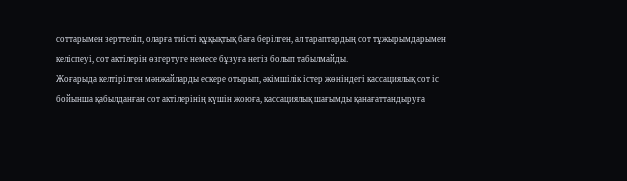соттарымен зерттеліп, оларға тиісті құқықтық баға берілген, ал тараптардың сот тұжырымдарымен келіспеуі, сот актілерін өзгертуге немесе бұзуға негіз болып табылмайды.
Жоғарыда келтірілген мәнжайларды ескере отырып, әкімшілік істер жөніндегі кассациялық сот іс бойынша қабылданған сот актілерінің күшін жоюға, кассациялық шағымды қанағаттандыруға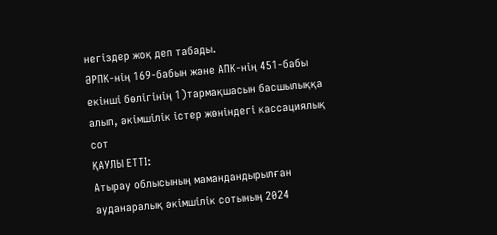негіздер жоқ деп табады.
ӘРПК-нің 169-бабын және АПК-нің 451-бабы екінші бөлігінің 1)тармақшасын басшылыққа алып, әкімшілік істер жөніндегі кассациялық сот
ҚАУЛЫ ЕТТІ:
Атырау облысының мамандандырылған ауданаралық әкімшілік сотының 2024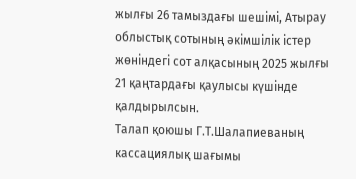жылғы 26 тамыздағы шешімі, Атырау облыстық сотының әкімшілік істер жөніндегі сот алқасының 2025 жылғы 21 қаңтардағы қаулысы күшінде қалдырылсын.
Талап қоюшы Г.Т.Шалапиеваның кассациялық шағымы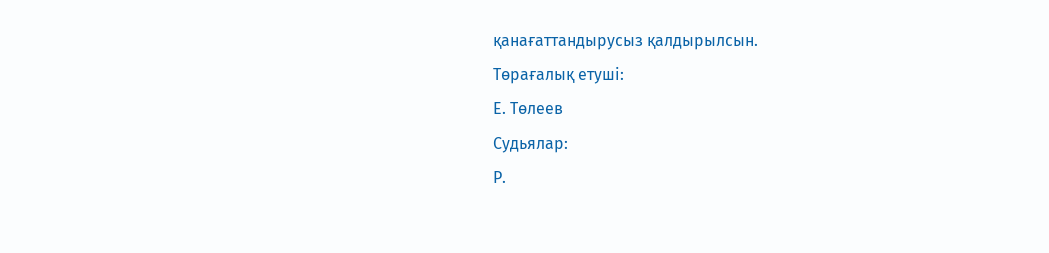қанағаттандырусыз қалдырылсын.
Төрағалық етуші:
Е. Төлеев
Судьялар:
Р.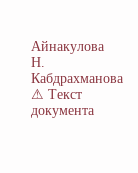Айнакулова
Н. Кабдрахманова
⚠ Текст документа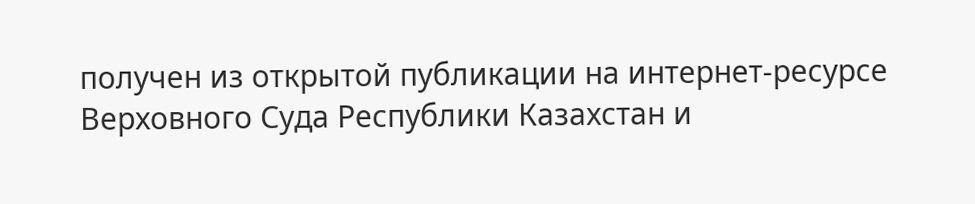получен из открытой публикации на интернет-ресурсе Верховного Суда Республики Казахстан и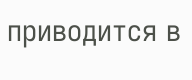приводится в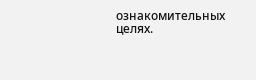ознакомительных целях.